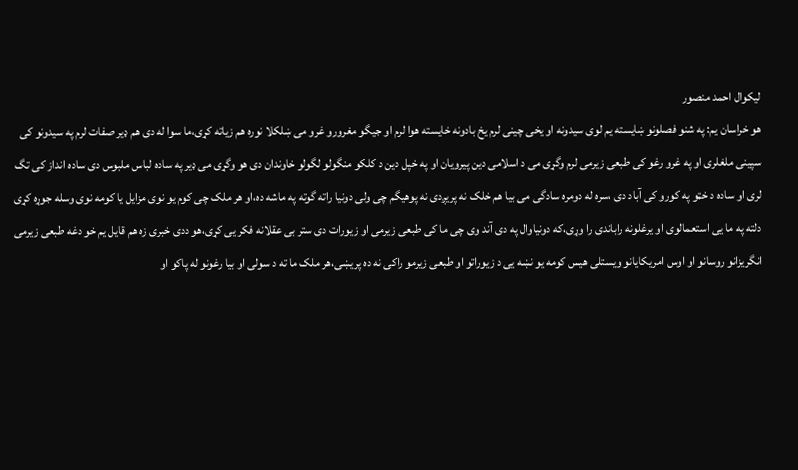لیکوال احمد منصور
هو خراسان یم: په شنو فصلونو ښایسته یم لوی سیدونه او یخی چینی لرم یخ بادونه خایسته هوا لرم او جیگو مغرورو غرو می ښلکلا نوره هم زیاته کړی،ما سوا له دی هم ډیر صفات لرم په سیدونو کی سپینی ملغلری او په غرو رغو کی طبعی زیرمی لرم وگړی می د اسلامی دین پیرویان او په خپل دین د کلکو منگولو لگولو خاوندان دی هو وگړی می ډیر په ساده لباس ملبوس دی ساده انداز کی تگ لری او ساده د خټو په کورو کی آباد دی ،سره له دومره سادگی می بیا هم خلک نه پریږدی نه پوهیگم چی ولی دونیا راته گوته په ماشه ده،او هر ملک چی کوم یو نوی مزایل یا کومه نوی وسله جوړه کړی دلته په ما یی استعمالوی او یرغلونه راباندی را وړی،که دونیاوال په دی آند وی چی ما کی طبعی زیرمی او زیورات دی ستر بی عقلانه فکر یی کړی،هو ددی خبری زه هم قایل یم خو دغه طبعی زیرمی انگریزانو روسانو او اوس امریکایانو ویستلی هیس کومه یو نښه یی د زیوراتو او طبعی زیرمو راکی نه ده پریښی،هر ملک ما ته د سولی او بیا رغونو له پاکو او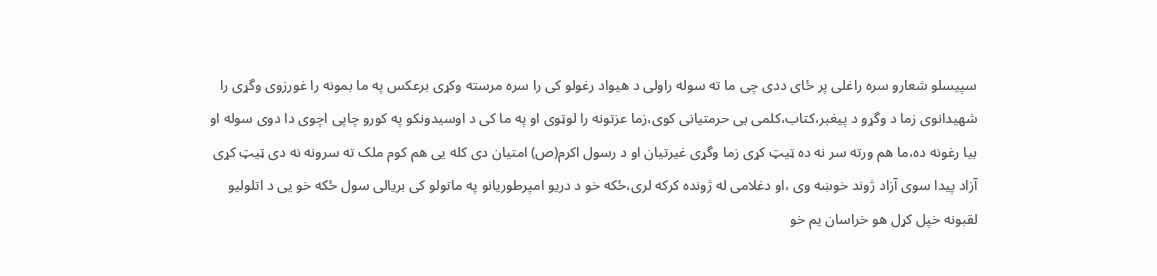سپیسلو شعارو سره راغلی پر ځای ددی چی ما ته سوله راولی د هیواد رغولو کی را سره مرسته وکړی برعکس په ما بمونه را غورزوی وگړی را شهیدانوی زما د وگړو د پیغبر،کتاب،کلمی بی حرمتیانی کوی،زما عزتونه را لوټوی او په ما کی د اوسیدونکو په کورو چاپی اچوی دا دوی سوله او بیا رغونه ده،ما هم ورته سر نه ده ټیټ کړی زما وگړی غیرتیان او د رسول اکرم(ص) امتیان دی کله یی هم کوم ملک ته سرونه نه دی ټیټ کړی آزاد پیدا سوی آزاد ژوند خوښه وی ،او دغلامی له ژونده کرکه لری،ځکه خو د دریو امپرطوریانو په ماتولو کی بریالی سول ځکه خو یی د اتلولیو لقبونه خپل کړل هو خراسان یم خو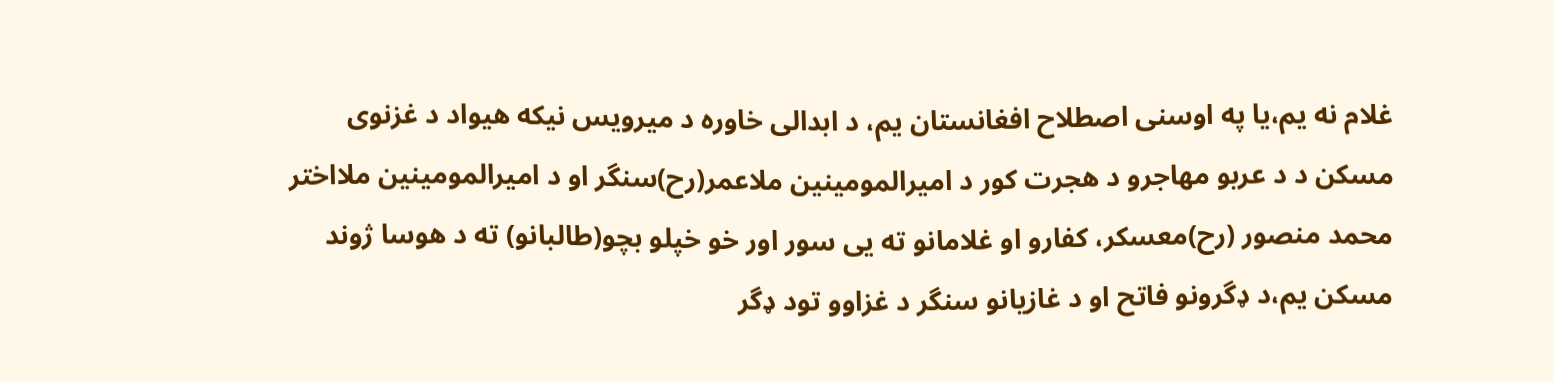غلام نه یم،یا په اوسنی اصطلاح افغانستان یم، د ابدالی خاوره د میرویس نیکه هیواد د غزنوی مسکن د د عربو مهاجرو د هجرت کور د امیرالمومینین ملاعمر(رح)سنگر او د امیرالمومینین ملااختر محمد منصور (رح)معسکر، کفارو او غلامانو ته یی سور اور خو خپلو بچو(طالبانو) ته د هوسا ژوند مسکن یم،د ډگرونو فاتح او د غازیانو سنگر د غزاوو تود ډگر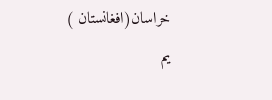خراسان(افغانستان ) یم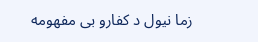زما نیول د کفارو بی مفهومه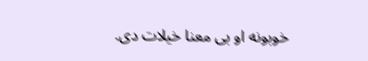خوبونه او بی معنا خیلات دی.